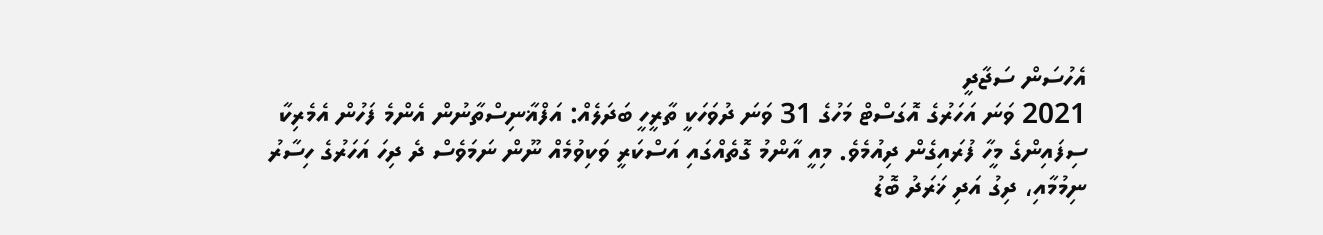އެހުސަން ސަޖާދީ
2021 ވަނަ އަހަރުގެ އޮގަސްޓް މަހުގެ 31 ވަނަ ދުވަހަކީ ތާރީހީ ބަދަލެއް: އަފްޣާނިސްތާނުން އެންމެ ފަހުން އެމެރިކާ ސިފައިންގެ މީހާ ފުރައިގެން ދިއުމެވެ. މިއީ އާންމު ގޮތެއްގައި އަސްކަރީ ވަކިވުމެއް ނޫން ނަމަވެސް ދެ ދިހަ އަހަރުގެ ހިސާރު ނިމުމާއި، ދިގު އަދި ޚަރަދު ބޮޑު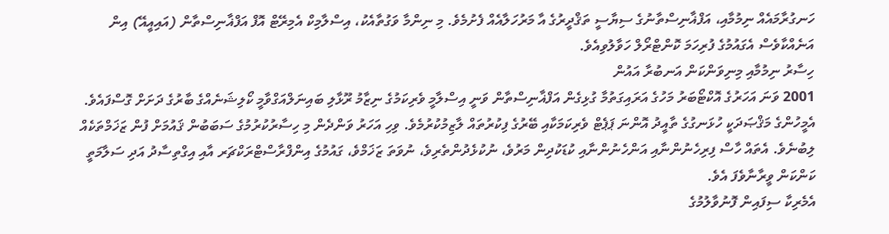ހަނގުރާމައެއް ނިމުމާއި، އަފްޣާނިސްތާނުގެ ސިޔާސީ ތަޤްދީރުގެ އާ މަރުހަލާއެއް ފެށުމެވެ. މި ނިންމާ ވަގުތާއެކު، އިސްލާމިކް އެމިރޭޓް އޮފް އަފްޣާނިސްތާން (އައިއީއޭ) އިން އަނެއްކާވެސް އެގައުމުގެ ފުރިހަމަ ކޮންޓްރޯލް ހަވާލުވިއެވެ.
ހިސާރު ނިމުމާއި މިނިވަންކަން އަނބުރާ އައުން
2001 ވަނަ އަހަރުގެ އޮކްޓޯބަރު މަހުގެ އަރައިގަތުމާ ގުޅިގެން އަފްޣާނިސްތާން ވަނީ އިސްލާމީ ވެރިކަމުގެ ނިޒާމު ރޫޅާލި ބައިނަލްއަގްވާމީ ކޯލިޝަނެއްގެ ބާރުގެ ދަށަށް ގޮސްފައެވެ. އެމީހުންގެ މަޤްޞަދަކީ ހުޅަނގުގެ ތާއީދު އޮންނަ ޕަޕެޓް ވެރިކަމަކާއި ބޭރުގެ ފިކުރުތައް ލާޒިމުކުރުމެވެ. ވިހި އަހަރު ވަންދެން މި ހިސާރުކުރުމުގެ ސަބަބުން ޤައުމަށް ފުން ޒަޚަމްތަކެއް ލިބުނެވެ. އެތައް ހާސް ފިރިހެނުންނާއި އަންހެނުންނާއި ކުޑަކުދިން މަރުވެ، ނުކުޅެދުންތެރިވެ، ނުވަތަ ޒަޚަމްވެ، ގައުމުގެ އިންފްރާސްޓްރަކްޗަރ އާއި އިގްތިސާދު އަދި ސަލާމަތީ ކަންކަން ވީރާނާވެފަ އެވެ.
އެމެރިކާ ސިފައިން ފޮނުވާލުމުގެ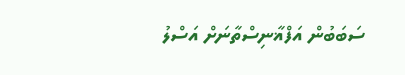ސަބަބުން އަފްޣާނިސްތާނަށް އަސްލު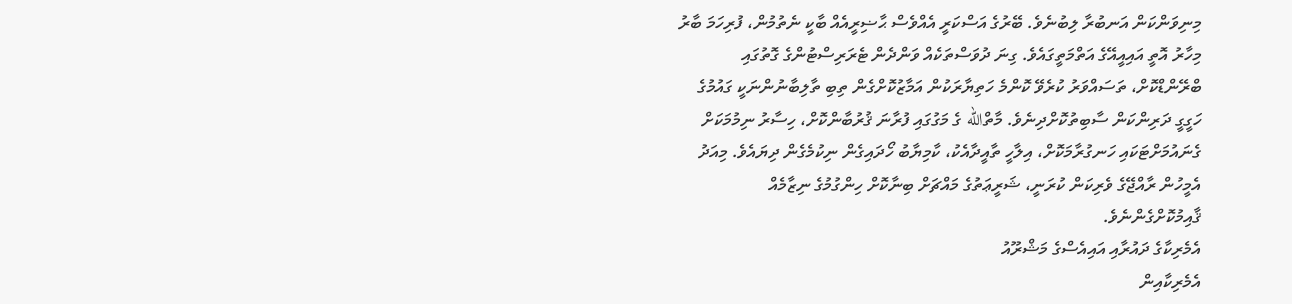މިނިވަންކަން އަނބުރާ ލިބުނެވެ. ބޭރުގެ އަސްކަރީ އެއްވެސް ޙާޟިރީއެއް ބާކީ ނެތުމުން، ފުރިހަމަ ބާރު މިހާރު އޮތީ އައިއީއޭގެ އަތްމަތީގައެވެ. ގިނަ ދުވަސްތަކެއް ވަންދެން ޓެރަރިސްޓުންގެ ގޮތުގައި ބްރޭންޑްކޮށް، ތަސައްވަރު ކުރެވޭ ކޮންމެ ހަތިޔާރަކުން އަމާޒުކޮށްގެން ތިބި ތާލިބާނުންނަކީ ގައުމުގެ ހަގީގީ ދަރިންކަން ސާބިތުކޮށްދިނެވެ. މާތްالله ގެ މަގުގައި ފުރާނަ ޤުރުބާންކޮށް، ހިސާރު ނިމުމަކަށް ގެނައުމަށްޓަކައި ހަނގުރާމަކޮށް، އިލާހީ ތާއީދާއެކު، ކާމިޔާބު ހޯދައިގެން ނިކުމެގެން ދިޔައެވެ. މިއަދު އެމީހުން ރާއްޖޭގެ ވެރިކަން ކުރަނީ، ޝަރީޢަތުގެ މައްޗަށް ބިނާކޮށް ހިންގުމުގެ ނިޒާމެއް ޤާއިމުކޮށްގެންނެވެ.
އެމެރިކާގެ ދައުރާއި އައިއެސްގެ މަޝްރޫއު
އެމެރިކާއިން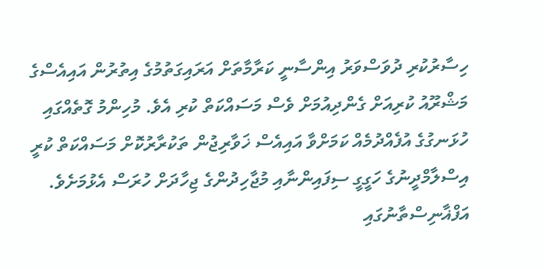ހިސާރުކުރި ދުވަސްވަރު އިންސާނީ ކަރާމާތަށް އަރައިގަތުމުގެ އިތުރުން އައިއެސްގެ މަޝްރޫއު ކުރިއަށް ގެންދިއުމަށް ވެސް މަސައްކަތް ކުރި އެވެ. މުހިންމު ގޮތެއްގައި ހުޅަނގުގެ އުފެއްދުމެއް ކަމަށްވާ އައިއެސް ޚަވާރިޖުން ތަކުރާރުކޮށް މަސައްކަތް ކުރީ އިސްލާމްދީނުގެ ހަގީގީ ސިފައިންނާއި މުޖާހިދުންގެ ޖިހާދަށް ހުރަސް އެޅުމަށެވެ. އަފްޣާނިސްތާނުގައި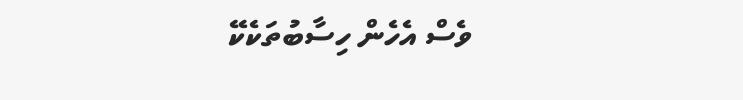ވެސް އެހެން ހިސާބުތަކެކޭ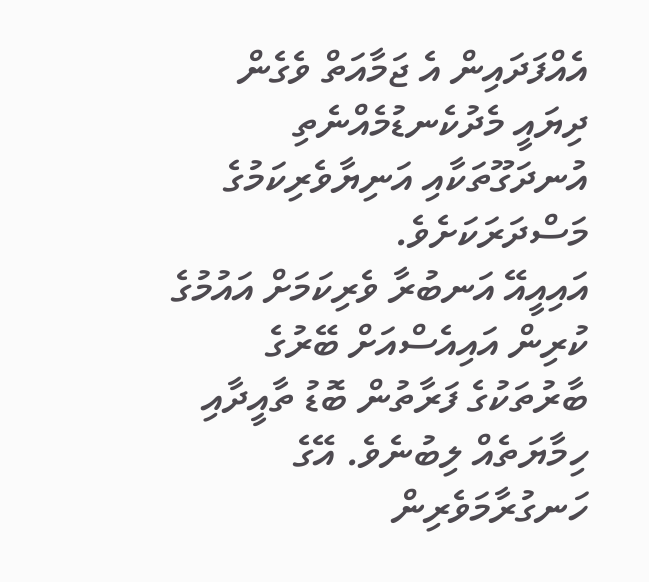އެއްފަދައިން އެ ޖަމާއަތް ވެގެން ދިޔައީ މެދުކެނޑުމެއްނެތި އުނދަގޫތަކާއި އަނިޔާވެރިކަމުގެ މަސްދަރަކަށެވެ.
އައިއީއޭ އަނބުރާ ވެރިކަމަށް އައުމުގެ ކުރިން އައިއެސްއަށް ބޭރުގެ ބާރުތަކުގެ ފަރާތުން ބޮޑު ތާއީދާއި ހިމާޔަތެއް ލިބުނެވެ. އޭގެ ހަނގުރާމަވެރިން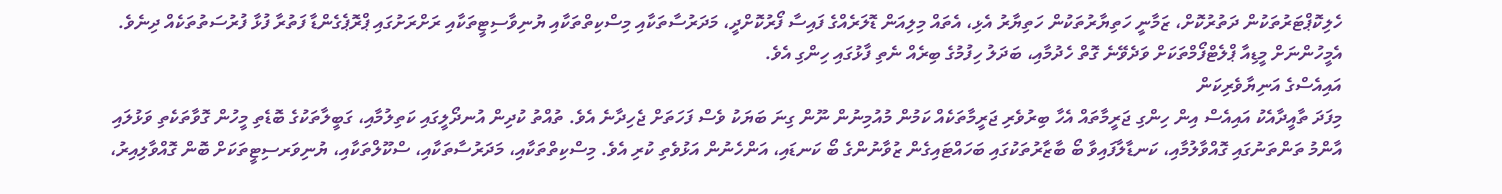ހެލިކޮޕްޓަރުތަކުން ދަތުރުކޮށް، ޒަމާނީ ހަތިޔާރުތަކުން ހަތިޔާރު އެޅި، އެތައް މިލިއަން ޑޮލަރެއްގެ ފައިސާ ފޯރުކޮށްދީ، މަދަރުސާތަކާއި މިސްކިތްތަކާއި ޔުނިވާސިޓީތަކާއި ރަށްރަށުގައި ޕްރޮޕެގެންޑާ ފަތުރާ ފުޅާ ފުރުސަތުތަކެއް ދިނެވެ. އެމީހުންނަށް މީޑިއާ ޕްލެޓްފޯމްތަކަށް ވަދެވޭނެ ގޮތް ހެދުމާއި، ބަދަލު ހިފުމުގެ ބިރެއް ނެތި ފާޅުގައި ހިންގި އެވެ.
އައިއެސްގެ އަނިޔާވެރިކަން
މިފަދަ ތާއީދާއެކު އައިއެސް އިން ހިންގި ޖަރީމާތައް އެހާ ބިރުވެރި ޖަރީމާތަކެއް ކަމުން މުއުމިނުން ނޫން ގިނަ ބަޔަކު ވެސް ފަހަތަށް ޖެހިދާނެ އެވެ. ތުއްތު ކުދިން އުނދޯލީގައި ކަތިލުމާއި، ގަބީލާތަކުގެ ބޮޑެތި މީހުން ގޮވާތަކެތި ވަޅުލައި އާންމު ތަންތަނުގައި ގޮއްވާލުމާއި، ކަނޑާލާފައިވާ ބޯ ބާޒާރުތަކުގައި ބަހައްޓައިގެން ޒުވާނުންގެ ބޯ ކަނޑައި، އަންހެނުން އަޅުވެތި ކުރި އެވެ. މިސްކިތްތަކާއި، މަދަރުސާތަކާއި، ސްކޫލްތަކާއި، ޔުނިވަރސިޓީތަކަށް ބޮން ގޮއްވާލިއިރު،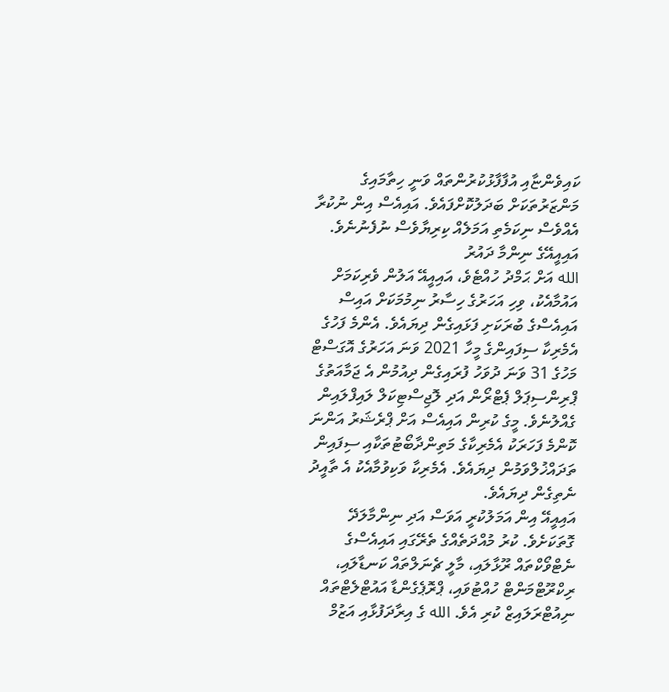ކައިވެންޏާއި އުފާފާޅުކުރުންތައް ވަނީ ހިތާމައިގެ މަންޒަރުތަކަށް ބަދަލުކޮށްފައެވެ. އައިއެސް އިން ނުކުރާ އެއްވެސް ނިކަމެތި އަމަލެއް ކިރިޔާވެސް ނުފެނުނެވެ.
އައިއީއޭގެ ނިންމާ ދައުރު
الله އަށް ޙަމްދު ހުއްޓެވެ، އައިއީއޭ އަލުން ވެރިކަމަށް އައުމާއެކު، ވިހި އަހަރުގެ ހިސާރު ނިމުމަކަށް އައިސް އައިއެސްގެ ބުރަކަށި ފަޅައިގެން ދިޔައެވެ. އެންމެ ފަހުގެ އެމެރިކާ ސިފައިންގެ މީހާ 2021 ވަނަ އަހަރުގެ އޮގަސްޓް މަހުގެ 31 ވަނަ ދުވަހު ފުރައިގެން ދިއުމުން އެ ޖަމާއަތުގެ ޕްރިންސިޕަލް ޕެޓްރޯން އަދި ލޮޖިސްޓިކަލް ލައިފްލައިން ގެއްލުނެވެ. މީގެ ކުރިން އައިއެސް އަށް ޕްރެޝަރު އަންނަ ކޮންމެ ފަހަރަކު އެމެރިކާގެ މަތިންދާބޯޓުތަކާއި ސިފައިން ތަދައްޚުލްވަމުން ދިޔައެވެ. އެމެރިކާ ވަކިވުމާއެކު އެ ތާއީދު ނެތިގެން ދިޔައެވެ.
އައިއީއޭ އިން އަމަލުކުރީ އަވަސް އަދި ނިންމާލަދޭ ގޮތަކަށެވެ. ކުރު މުއްދަތެއްގެ ތެރޭގައި އައިއެސްގެ ނެޓްވޯކްތައް ރޫޅާލައި، މާލީ ޗެނަލްތައް ކަނޑާލައި، ރިކްރޫޓްމަންޓް ހުއްޓުވައި، ޕްރޮޕެގެންޑާ އައުޓްލެޓްތައް ނިއުޓްރަލައިޒް ކުރި އެވެ. الله ގެ އިރާދަފުޅާއި އަޒުމް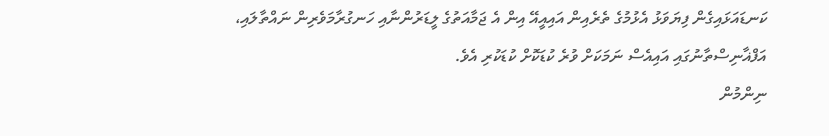ކަނޑައަޅައިގެން ފިޔަވަޅު އެޅުމުގެ ތެރެއިން އައިއީއޭ އިން އެ ޖަމާއަތުގެ ލީޑަރުންނާއި ހަނގުރާމަވެރިން ނައްތާލައި، އަފްޣާނިސްތާނުގައި އައިއެސް ނަމަކަށް ވުރެ ކުޑަކޮށް ކުޑަކުރި އެވެ.
ނިންމުން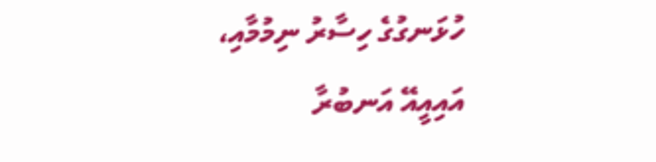ހުޅަނގުގެ ހިސާރު ނިމުމާއި، އައިއީއޭ އަނބުރާ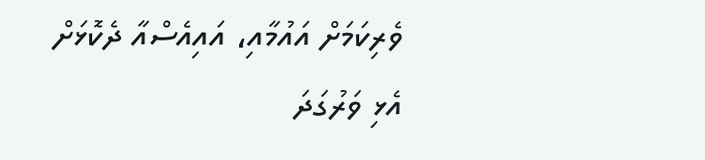ވެރިކަމަށް އައުމާއި، އައިއެސްއާ ދެކޮޅަށް އެޅި ވަރުގަދަ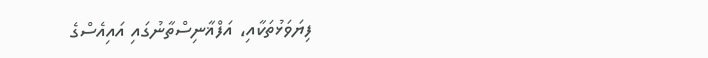ފިޔަވަޅުތަކާއި، އަފްޣާނިސްތާނުގައި އައިއެސްގެ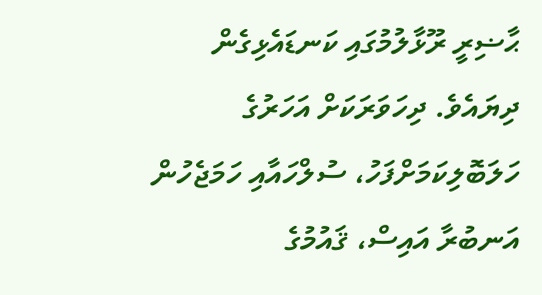ޙާޟިރީ ރޫޅާލުމުގައި ކަނޑައެޅިގެން ދިޔައެވެ. ދިހަވަރަކަށް އަހަރުގެ ހަލަބޮލިކަމަށްފަހު، ސުލްހައާއި ހަމަޖެހުން އަނބުރާ އައިސް، ޤައުމުގެ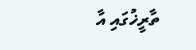ތާރީޚުގައި އާ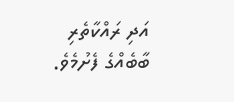އަދި ރައްކާތެރި ބާބެއްގެ ފެށުމެވެ.